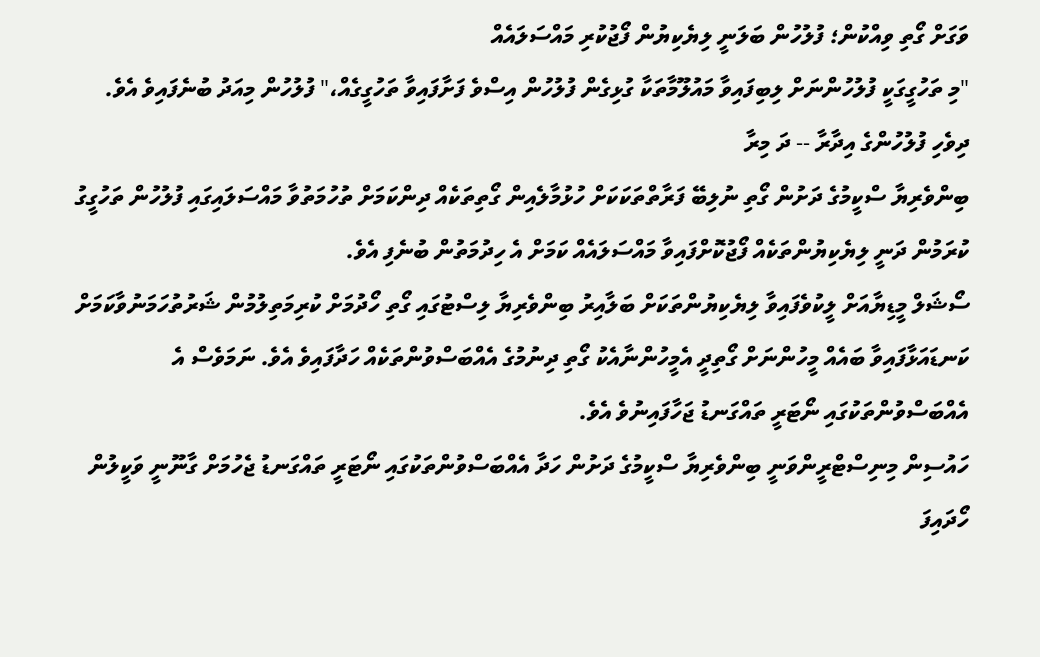ވަގަށް ގޯތި ވިއްކުން؛ ފުލުހުން ބަލަނީ ލިޔެކިޔުން ފޯޖުކުރި މައްސަލައެއް
"މި ތަހުގީގަކީ ފުލުހުންނަށް ލިބިފައިވާ މައުލޫމާތަކާ ގުޅިގެން ފުލުހުން އިސްވެ ފަށާފައިވާ ތަހުގީގެއް،" ފުލުހުން މިއަދު ބުނެފައިވެ އެވެ.
ދިވެހި ފުލުހުންގެ އިދާރާ -- ދަ މިރާ
ބިންވެރިޔާ ސްކީމުގެ ދަށުން ގޯތި ނުލިބޭ ފަރާތްތަކަކަށް ހުޅުމާލެއިން ގޯތިތަކެއް ދިންކަމަށް ތުހުމަތުވާ މައްސަލައިގައި ފުލުހުން ތަހުގީގު ކުރަމުން ދަނީ ލިޔެކިޔުންތަކެއް ފޯޖުކޮށްފައިވާ މައްސަލައެއް ކަމަށް އެ ހިދުމަތުން ބުނެފި އެވެ.
ސޯޝަލް މީޑިޔާއަށް ލީކުވެފައިވާ ލިޔެކިޔުންތަކަށް ބަލާއިރު ބިންވެރިޔާ ލިސްޓުގައި ގޯތި ހޯދުމަށް ކުރިމަތިލުމުން ޝަރުތުހަމަނުވާކަމަށް ކަނޑައަޅާފައިވާ ބައެއް މީހުންނަށް ގޯތިދީ އެމީހުންނާއެކު ގޯތި ދިނުމުގެ އެއްބަސްވުންތަކެއް ހަދާފައިވެ އެވެ. ނަމަވެސް އެ އެއްބަސްވުންތަކުގައި ނޯޓަރީ ތައްގަނޑު ޖަހާފައިނުވެ އެވެ.
ހައުސިން މިނިސްޓްރީންވަނީ ބިންވެރިޔާ ސްކީމުގެ ދަށުން ހަދާ އެއްބަސްވުންތަކުގައި ނޯޓަރީ ތައްގަނޑު ޖެހުމަށް ގާނޫނީ ވަކީލުން ހޯދައިފަ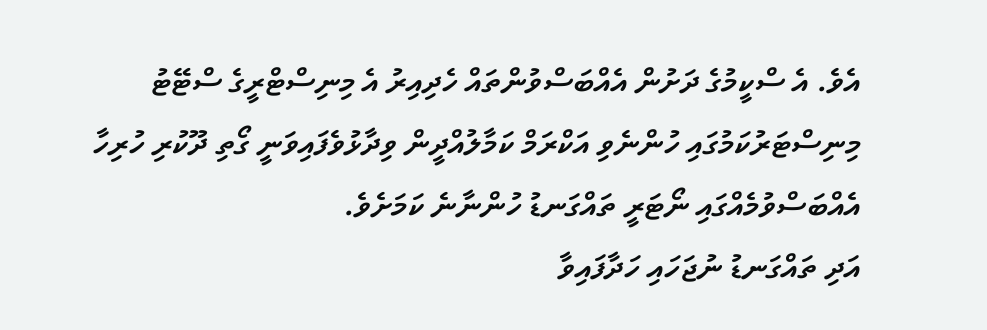އެވެ. އެ ސްކީމުގެ ދަށުން އެއްބަސްވުންތައް ހެދިއިރު އެ މިނިސްޓްރީގެ ސްޓޭޓު މިނިސްޓަރުކަމުގައި ހުންނެވި އަކްރަމް ކަމާލުއްދީން ވިދާޅުވެފައިވަނީ ގޯތި ދޫކުރި ހުރިހާ އެއްބަސްވުމެއްގައި ނޯޓަރީ ތައްގަނޑު ހުންނާނެ ކަމަށެވެ.
އަދި ތައްގަނޑު ނުޖަހައި ހަދާފައިވާ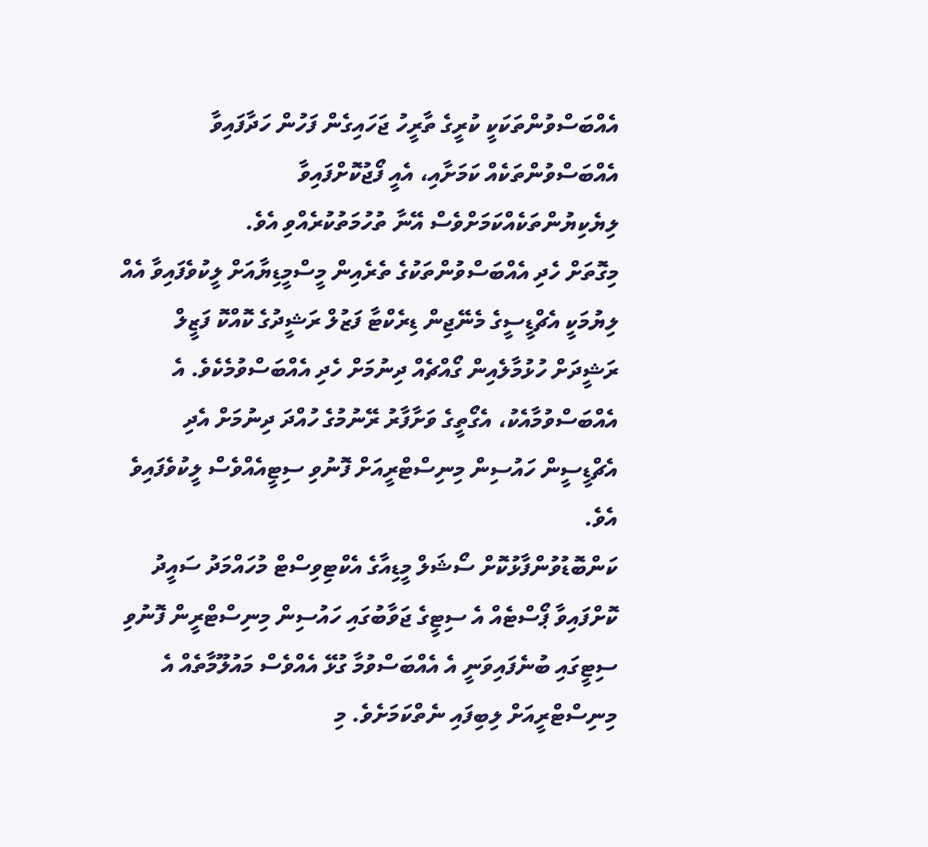އެއްބަސްވުންތަކަކީ ކުރީގެ ތާރީހު ޖަހައިގެން ފަހުން ހަދާފައިވާ އެއްބަސްވުންތަކެއް ކަމަށާއި، އެއީ ފޯޖުކޮށްފައިވާ ލިޔެކިޔުންތަކެއްކަމަށްވެސް އޭނާ ތުހުމަތުކުރެއްވި އެވެ.
މިގޮތަށް ހެދި އެއްބަސްވުންތަކުގެ ތެރެއިން މީސްމީޑިޔާއަށް ލީކުވެފައިވާ އެއް ލިޔުމަކީ އެޗްޑީސީގެ މެނޭޖިން ޑިރެކްޓާ ފަޒުލް ރަޝީދުގެ ކޮއްކޮ ފަޒީލް ރަޝީދަށް ހުޅުމާލެއިން ގޯއްޗެއް ދިނުމަށް ހެދި އެއްބަސްވުމެކެވެ. އެ އެއްބަސްވުމާއެކު، އެގޯތީގެ ވަށާފާރު ރޭނުމުގެ ހުއްދަ ދިނުމަށް އެދި އެޗްޑީސީން ހައުސިން މިނިސްޓްރީއަށް ފޮނުވި ސިޓީއެއްވެސް ލީކުވެފައިވެ އެވެ.
ކަންބޮޑުވުންފާޅުކޮށް ސޯޝަލް މީޑިއާގެ އެކްޓިވިސްޓް މުހައްމަދު ސައީދު ކޮށްފައިވާ ޕޯސްޓެއް އެ ސިޓީގެ ޖަވާބުގައި ހައުސިން މިނިސްޓްރީން ފޮނުވި ސިޓީގައި ބުނެފައިވަނީ އެ އެއްބަސްވުމާ ގުޅޭ އެއްވެސް މައުލޫމާތެއް އެ މިނިސްޓްރީއަށް ލިބިފައި ނެތްކަމަށެވެ. މި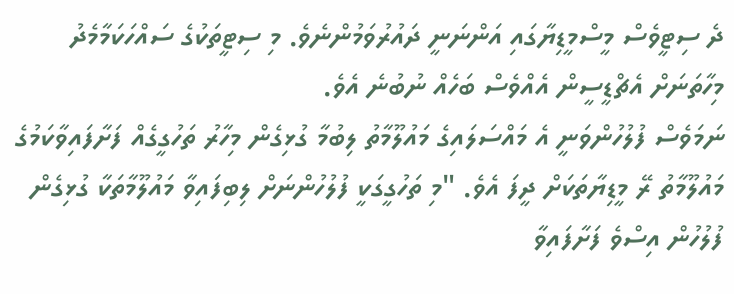ދެ ސިޓީވެސް މީސްމީޑިޔާގައި އަންނަނީ ދައުރުވަމުންނެވެ. މި ސިޓީތަކުގެ ސައްހަކަމާމެދު މިހާތަނަށް އެޗްޑީސީން އެއްވެސް ބަހެއް ނުބުނެ އެވެ.
ނަމަވެސް ފުލުހުންވަނީ އެ މައްސަލައިގެ މައުލޫމާތު ލިބުމާ ގުޅިގެން މިހާރު ތަހުގީގެއް ފަށާފައިވާކަމުގެ މައުލޫމާތު ރޭ މީޑިޔާތަކަށް ދީފަ އެވެ. "މި ތަހުގީގަކީ ފުލުހުންނަށް ލިބިފައިވާ މައުލޫމާތަކާ ގުޅިގެން ފުލުހުން އިސްވެ ފަށާފައިވާ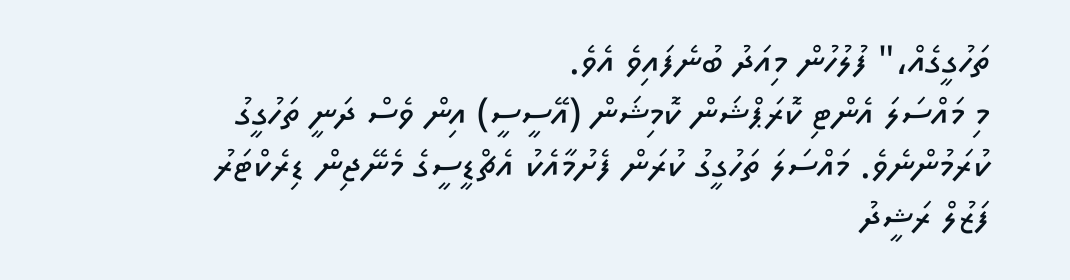ތަހުގީގެއް،" ފުލުހުން މިއަދު ބުނެފައިވެ އެވެ.
މި މައްސަލަ އެންޓި ކޮރަޕްޝަން ކޮމިޝަން (އޭސީސީ) އިން ވެސް ދަނީ ތަހުގީގު ކުރަމުންނެވެ. މައްސަލަ ތަހުގީގު ކުރަން ފެށުމާއެކު އެޗްޑީސީގެ މެނޭޖިން ޑިރެކްޓަރު ފަޒުލް ރަޝީދު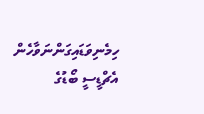ހިމެނިވަޑައިގަންނަވާހެން އެޗްޑީސީ ބޯޑުގެ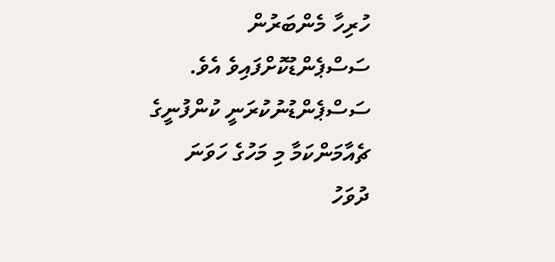ހުރިހާ މެންބަރުން ސަސްޕެންޑުކޮށްފައިވެ އެވެ. ސަސްޕެންޑުނުކުރަނީ ކުންފުނީގެ ޗެއާމަންކަމާ މި މަހުގެ ހަވަނަ ދުވަހު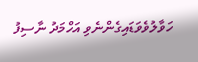ހަވާލުވެވަޑައިގެންނެވި އަހްމަދު ނާސިފު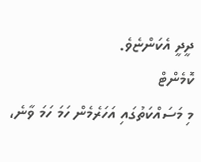ދީދީ އެކަންޏެވެ.
ކޮމެންޓް
މި މަސައްކަތުގައި އަހަރެމެން ހަމަ ހަމަ ވާނެ،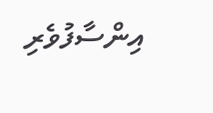އިންސާފުވެރި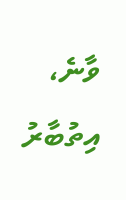ވާނެ، އިތުބާރު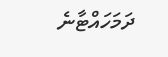ދަމަހައްޓާނެ